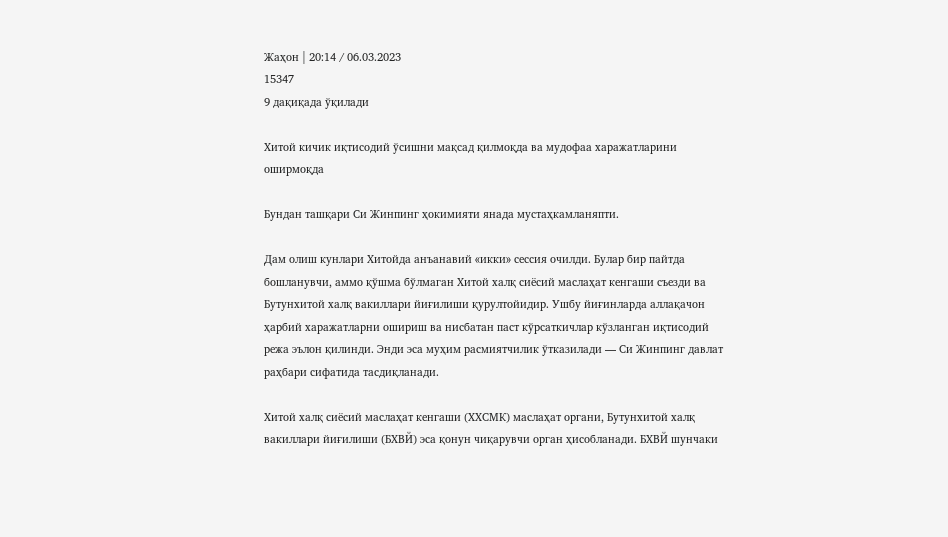Жаҳон | 20:14 / 06.03.2023
15347
9 дақиқада ўқилади

Хитой кичик иқтисодий ўсишни мақсад қилмоқда ва мудофаа харажатларини оширмоқда

Бундан ташқари Си Жинпинг ҳокимияти янада мустаҳкамланяпти.

Дам олиш кунлари Хитойда анъанавий «икки» сессия очилди. Булар бир пайтда бошланувчи, аммо қўшма бўлмаган Хитой халқ сиёсий маслаҳат кенгаши съезди ва Бутунхитой халқ вакиллари йиғилиши қурултойидир. Ушбу йиғинларда аллақачон ҳарбий харажатларни ошириш ва нисбатан паст кўрсаткичлар кўзланган иқтисодий режа эълон қилинди. Энди эса муҳим расмиятчилик ўтказилади — Си Жинпинг давлат раҳбари сифатида тасдиқланади.

Хитой халқ сиёсий маслаҳат кенгаши (ХХСМК) маслаҳат органи, Бутунхитой халқ вакиллари йиғилиши (БХВЙ) эса қонун чиқарувчи орган ҳисобланади. БХВЙ шунчаки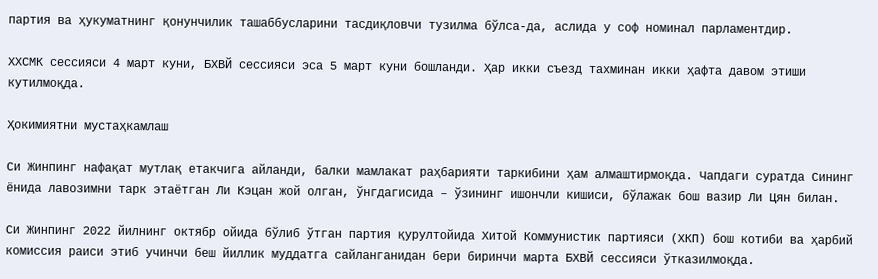партия ва ҳукуматнинг қонунчилик ташаббусларини тасдиқловчи тузилма бўлса-да, аслида у соф номинал парламентдир.

ХХСМК сессияси 4 март куни, БХВЙ сессияси эса 5 март куни бошланди. Ҳар икки съезд тахминан икки ҳафта давом этиши кутилмоқда.

Ҳокимиятни мустаҳкамлаш

Си Жинпинг нафақат мутлақ етакчига айланди, балки мамлакат раҳбарияти таркибини ҳам алмаштирмоқда. Чапдаги суратда Сининг ёнида лавозимни тарк этаётган Ли Кэцан жой олган, ўнгдагисида – ўзининг ишончли кишиси, бўлажак бош вазир Ли Цян билан.

Си Жинпинг 2022 йилнинг октябр ойида бўлиб ўтган партия қурултойида Хитой Коммунистик партияси (ХКП) бош котиби ва ҳарбий комиссия раиси этиб учинчи беш йиллик муддатга сайланганидан бери биринчи марта БХВЙ сессияси ўтказилмоқда.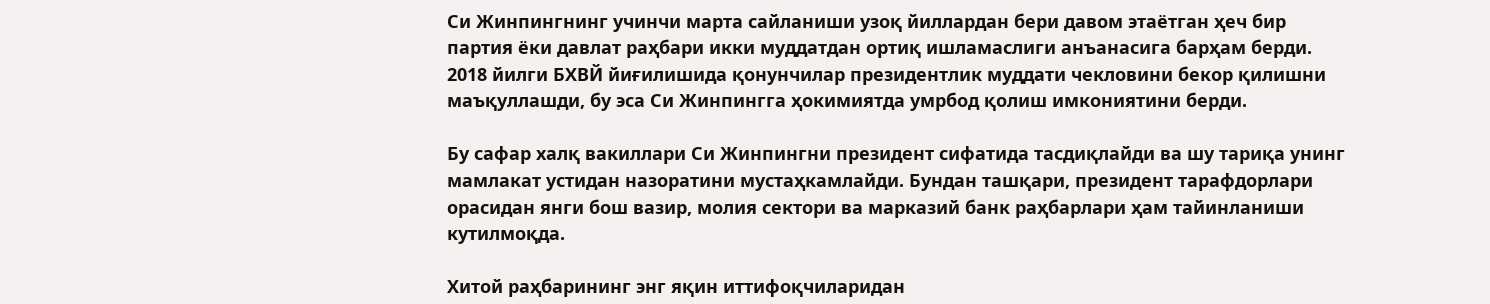Си Жинпингнинг учинчи марта сайланиши узоқ йиллардан бери давом этаётган ҳеч бир партия ёки давлат раҳбари икки муддатдан ортиқ ишламаслиги анъанасига барҳам берди. 2018 йилги БХВЙ йиғилишида қонунчилар президентлик муддати чекловини бекор қилишни маъқуллашди, бу эса Си Жинпингга ҳокимиятда умрбод қолиш имкониятини берди.

Бу сафар халқ вакиллари Си Жинпингни президент сифатида тасдиқлайди ва шу тариқа унинг мамлакат устидан назоратини мустаҳкамлайди. Бундан ташқари, президент тарафдорлари орасидан янги бош вазир, молия сектори ва марказий банк раҳбарлари ҳам тайинланиши кутилмоқда.

Хитой раҳбарининг энг яқин иттифоқчиларидан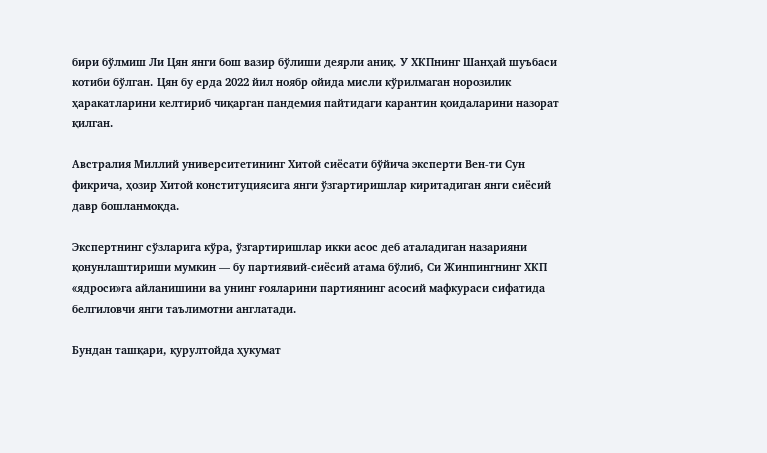бири бўлмиш Ли Цян янги бош вазир бўлиши деярли аниқ. У ХКПнинг Шанҳай шуъбаси котиби бўлган. Цян бу ерда 2022 йил ноябр ойида мисли кўрилмаган норозилик ҳаракатларини келтириб чиқарган пандемия пайтидаги карантин қоидаларини назорат қилган.

Австралия Миллий университетининг Хитой сиёсати бўйича эксперти Вен-ти Сун фикрича, ҳозир Хитой конституциясига янги ўзгартиришлар киритадиган янги сиёсий давр бошланмоқда.

Экспертнинг сўзларига кўра, ўзгартиришлар икки асос деб аталадиган назарияни қонунлаштириши мумкин — бу партиявий-сиёсий атама бўлиб, Си Жинпингнинг ХКП «ядроси»га айланишини ва унинг ғояларини партиянинг асосий мафкураси сифатида белгиловчи янги таълимотни англатади.

Бундан ташқари, қурултойда ҳукумат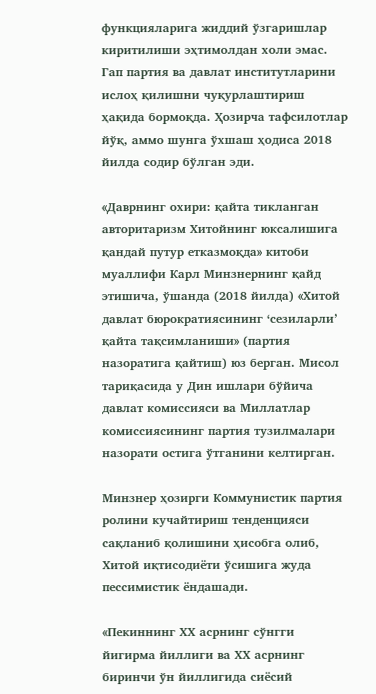функцияларига жиддий ўзгаришлар киритилиши эҳтимолдан холи эмас. Гап партия ва давлат институтларини ислоҳ қилишни чуқурлаштириш ҳақида бормоқда. Ҳозирча тафсилотлар йўқ, аммо шунга ўхшаш ҳодиса 2018 йилда содир бўлган эди.

«Даврнинг охири: қайта тикланган авторитаризм Хитойнинг юксалишига қандай путур етказмоқда» китоби муаллифи Карл Минзнернинг қайд этишича, ўшанда (2018 йилда) «Хитой давлат бюрократиясининг ‘сезиларлиʼ қайта тақсимланиши» (партия назоратига қайтиш) юз берган. Мисол тариқасида у Дин ишлари бўйича давлат комиссияси ва Миллатлар комиссиясининг партия тузилмалари назорати остига ўтганини келтирган.

Минзнер ҳозирги Коммунистик партия ролини кучайтириш тенденцияси сақланиб қолишини ҳисобга олиб, Хитой иқтисодиёти ўсишига жуда пессимистик ёндашади.

«Пекиннинг ХХ асрнинг сўнгги йигирма йиллиги ва ХХ асрнинг биринчи ўн йиллигида сиёсий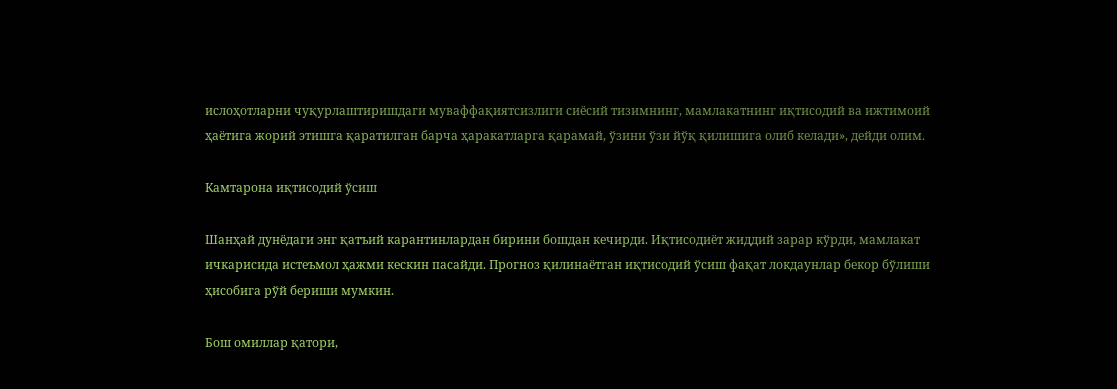ислоҳотларни чуқурлаштиришдаги муваффақиятсизлиги сиёсий тизимнинг, мамлакатнинг иқтисодий ва ижтимоий ҳаётига жорий этишга қаратилган барча ҳаракатларга қарамай, ўзини ўзи йўқ қилишига олиб келади», дейди олим.

Камтарона иқтисодий ўсиш

Шанҳай дунёдаги энг қатъий карантинлардан бирини бошдан кечирди. Иқтисодиёт жиддий зарар кўрди, мамлакат ичкарисида истеъмол ҳажми кескин пасайди. Прогноз қилинаётган иқтисодий ўсиш фақат локдаунлар бекор бўлиши ҳисобига рўй бериши мумкин.

Бош омиллар қатори,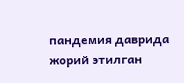пандемия даврида жорий этилган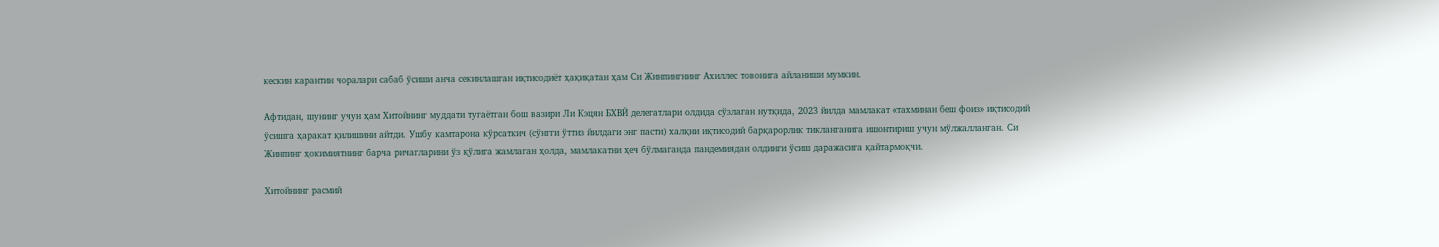кескин карантин чоралари сабаб ўсиши анча секинлашган иқтисодиёт ҳақиқатан ҳам Си Жинпингнинг Ахиллес товонига айланиши мумкин.

Афтидан, шунинг учун ҳам Хитойнинг муддати тугаётган бош вазири Ли Кэцян БХВЙ делегатлари олдида сўзлаган нутқида, 2023 йилда мамлакат «тахминан беш фоиз» иқтисодий ўсишга ҳаракат қилишини айтди. Ушбу камтарона кўрсаткич (сўнгги ўттиз йилдаги энг пасти) халқни иқтисодий барқарорлик тикланганига ишонтириш учун мўлжалланган. Си Жинпинг ҳокимиятнинг барча ричагларини ўз қўлига жамлаган ҳолда, мамлакатни ҳеч бўлмаганда пандемиядан олдинги ўсиш даражасига қайтармоқчи.

Хитойнинг расмий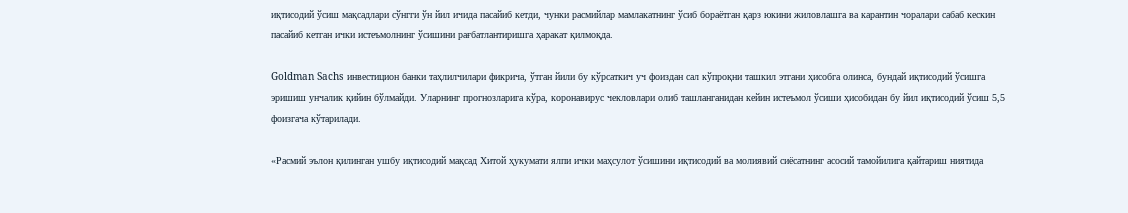иқтисодий ўсиш мақсадлари сўнгги ўн йил ичида пасайиб кетди, чунки расмийлар мамлакатнинг ўсиб бораётган қарз юкини жиловлашга ва карантин чоралари сабаб кескин пасайиб кетган ички истеъмолнинг ўсишини рағбатлантиришга ҳаракат қилмоқда.

Goldman Sachs инвестицион банки таҳлилчилари фикрича, ўтган йили бу кўрсаткич уч фоиздан сал кўпроқни ташкил этгани ҳисобга олинса, бундай иқтисодий ўсишга эришиш унчалик қийин бўлмайди. Уларнинг прогнозларига кўра, коронавирус чекловлари олиб ташланганидан кейин истеъмол ўсиши ҳисобидан бу йил иқтисодий ўсиш 5,5 фоизгача кўтарилади.

«Расмий эълон қилинган ушбу иқтисодий мақсад Хитой ҳукумати ялпи ички маҳсулот ўсишини иқтисодий ва молиявий сиёсатнинг асосий тамойилига қайтариш ниятида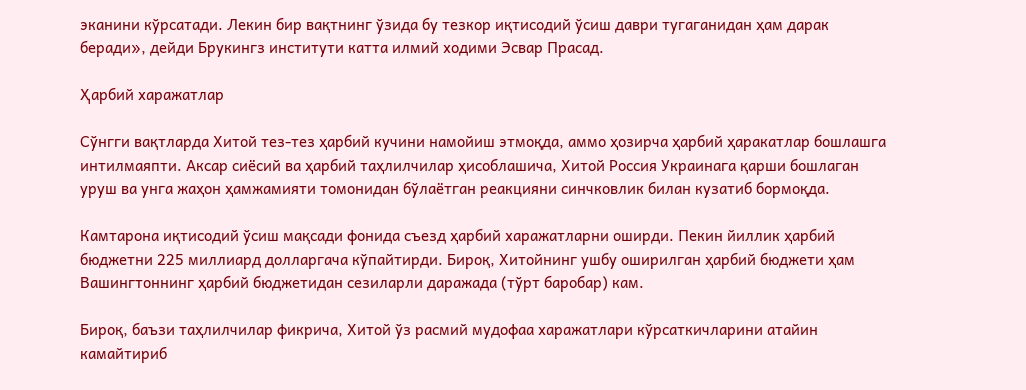эканини кўрсатади. Лекин бир вақтнинг ўзида бу тезкор иқтисодий ўсиш даври тугаганидан ҳам дарак беради», дейди Брукингз институти катта илмий ходими Эсвар Прасад.

Ҳарбий харажатлар

Сўнгги вақтларда Хитой тез-тез ҳарбий кучини намойиш этмоқда, аммо ҳозирча ҳарбий ҳаракатлар бошлашга интилмаяпти. Аксар сиёсий ва ҳарбий таҳлилчилар ҳисоблашича, Хитой Россия Украинага қарши бошлаган уруш ва унга жаҳон ҳамжамияти томонидан бўлаётган реакцияни синчковлик билан кузатиб бормоқда.

Камтарона иқтисодий ўсиш мақсади фонида съезд ҳарбий харажатларни оширди. Пекин йиллик ҳарбий бюджетни 225 миллиард долларгача кўпайтирди. Бироқ, Хитойнинг ушбу оширилган ҳарбий бюджети ҳам Вашингтоннинг ҳарбий бюджетидан сезиларли даражада (тўрт баробар) кам.

Бироқ, баъзи таҳлилчилар фикрича, Хитой ўз расмий мудофаа харажатлари кўрсаткичларини атайин камайтириб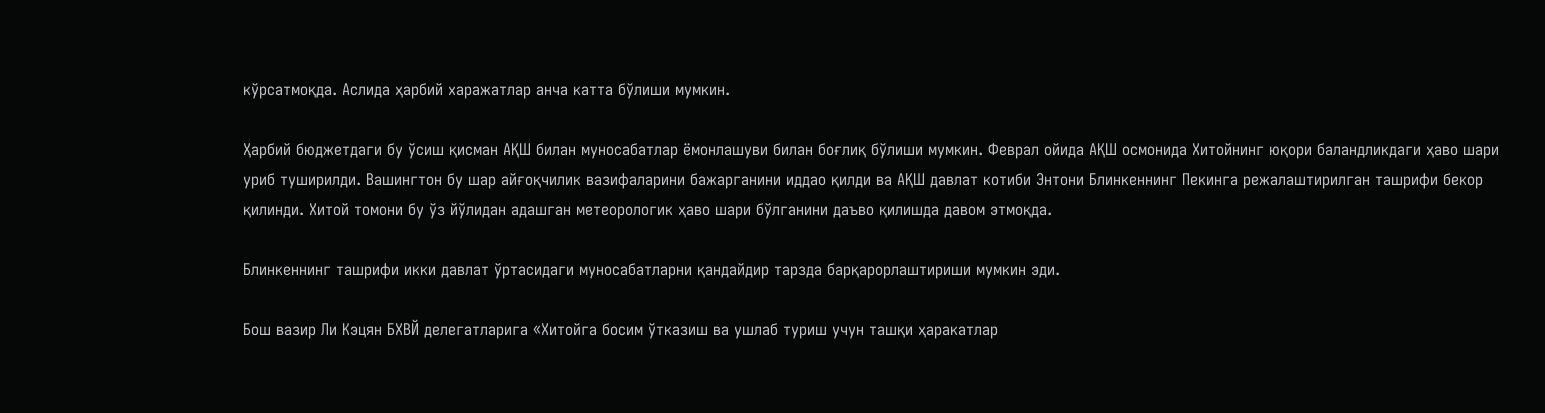кўрсатмоқда. Аслида ҳарбий харажатлар анча катта бўлиши мумкин.

Ҳарбий бюджетдаги бу ўсиш қисман АҚШ билан муносабатлар ёмонлашуви билан боғлиқ бўлиши мумкин. Феврал ойида АҚШ осмонида Хитойнинг юқори баландликдаги ҳаво шари уриб туширилди. Вашингтон бу шар айғоқчилик вазифаларини бажарганини иддао қилди ва АҚШ давлат котиби Энтони Блинкеннинг Пекинга режалаштирилган ташрифи бекор қилинди. Хитой томони бу ўз йўлидан адашган метеорологик ҳаво шари бўлганини даъво қилишда давом этмоқда.

Блинкеннинг ташрифи икки давлат ўртасидаги муносабатларни қандайдир тарзда барқарорлаштириши мумкин эди.

Бош вазир Ли Кэцян БХВЙ делегатларига «Хитойга босим ўтказиш ва ушлаб туриш учун ташқи ҳаракатлар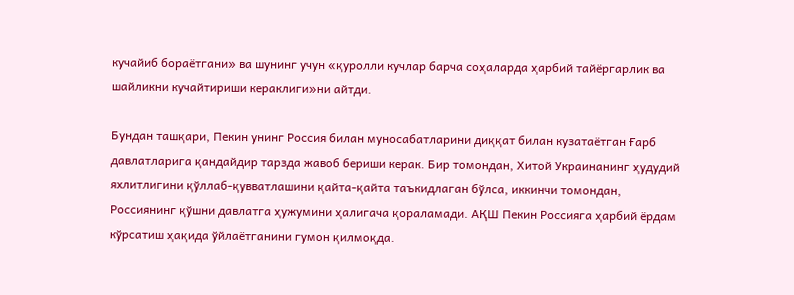кучайиб бораётгани» ва шунинг учун «қуролли кучлар барча соҳаларда ҳарбий тайёргарлик ва шайликни кучайтириши кераклиги»ни айтди.

Бундан ташқари, Пекин унинг Россия билан муносабатларини диққат билан кузатаётган Ғарб давлатларига қандайдир тарзда жавоб бериши керак. Бир томондан, Хитой Украинанинг ҳудудий яхлитлигини қўллаб-қувватлашини қайта-қайта таъкидлаган бўлса, иккинчи томондан, Россиянинг қўшни давлатга ҳужумини ҳалигача қораламади. АҚШ Пекин Россияга ҳарбий ёрдам кўрсатиш ҳақида ўйлаётганини гумон қилмоқда.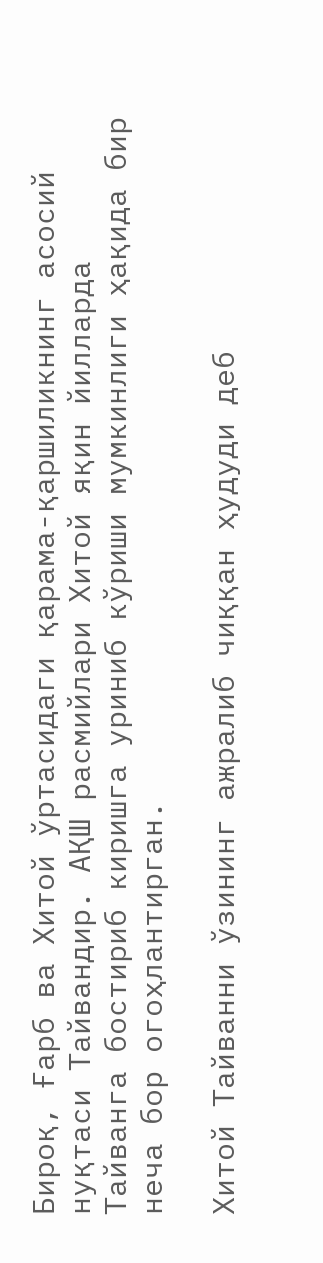Бироқ, Ғарб ва Хитой ўртасидаги қарама-қаршиликнинг асосий нуқтаси Тайвандир. АҚШ расмийлари Хитой яқин йилларда Тайванга бостириб киришга уриниб кўриши мумкинлиги ҳақида бир неча бор огоҳлантирган.

Хитой Тайванни ўзининг ажралиб чиққан ҳудуди деб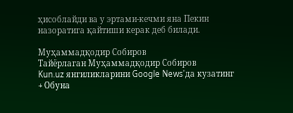ҳисоблайди ва у эртами-кечми яна Пекин назоратига қайтиши керак деб билади.

Муҳаммадқодир Собиров
Тайёрлаган Муҳаммадқодир Собиров
Kun.uz янгиликларини Google News'да кузатинг
+ Обуна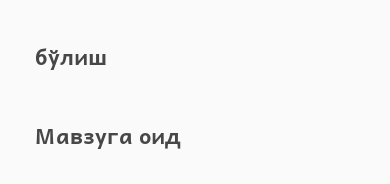бўлиш

Мавзуга оид